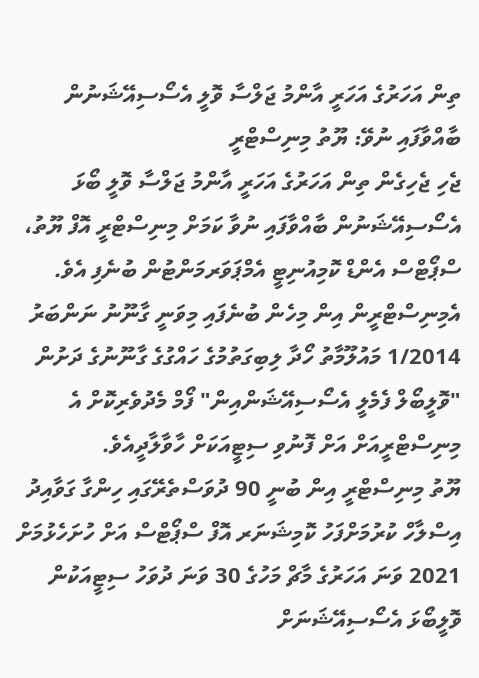ތިން އަހަރުގެ އަހަރީ އާންމު ޖަލްސާ ވޮލީ އެސޯސިއޭޝަނުން ބާއްވާފައި ނުވޭ: ޔޫތު މިނިސްޓްރީ
ޖެހި ޖެހިގެން ތިން އަހަރުގެ އަހަރީ އާންމު ޖަލްސާ ވޮލީ ބޯޅަ އެސޯސިއޭޝަނުން ބާއްވާފައި ނުވާ ކަމަށް މިނިސްޓްރީ އޮފް ޔޫތު، ސްޕޯޓްސް އެންޑް ކޮމިއުނިޓީ އެމްޕަވަރމަންޓުން ބުނެފި އެވެ.
އެމިނިސްޓްރީން އިން މިހެން ބުނެފައި މިވަނީ ގާނޫނު ނަންބަރު 1/2014 މައުލޫމާތު ހޯދާ ލިބިގަތުމުގެ ހައްގުގެ ގާނޫނުގެ ދަށުން "ވޮލީބޯލް ފެމެލީ އެސޯސިއޭޝަންއިން" ފޯމް މެދުވެރިކޮށް އެ މިނިސްޓްރީއަށް އަށް ފޮނުވި ސިޓީއަކަށް ހާވާލާދީއެވެ.
ޔޫތު މިނިސްޓްރީ އިން ބުނީ 90 ދުވަސްތެރޭގައި ހިންގާ ގަވާއިދު އިސްލާހް ކުރުމަށްފަހު ކޮމިޝަނަރ އޮފް ސްޕޯޓްސް އަށް ހުށަހެޅުމަށް 2021 ވަނަ އަހަރުގެ މާޗް މަހުގެ 30 ވަނަ ދުވަހު ސިޓީއަކުން ވޮލީބޯޅަ އެސޯސިއޭޝަނަށް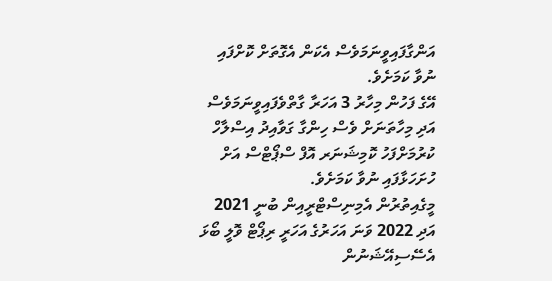އަންގާފައިވީނަމަވެސް އެކަން އެގޮތަށް ކޮށްފައި ނުވާ ކަމަށެވެ.
އޭގެ ފަހުން މިހާރު 3 އަހަރާ ގާތްވެފައިވީނަމަވެސް އަދި މިހާތަނަށް ވެސް ހިންގާ ގަވާއިދު އިސްލާހް ކުރުމަށްފަހު ކޮމިޝަނަރ އޮފް ސްޕޯޓްސް އަށް ހުށަހަޅާފައި ނުވާ ކަމަށެވެ.
މީގެއިތުރުން އެމިނިސްޓްރީއިން ބުނީ 2021 އަދި 2022 ވަނަ އަހަރުގެ އަހަރީ ރިޕޯޓް ވޮލީ ބޯޅަ އެސޭސިއޭޝަނުން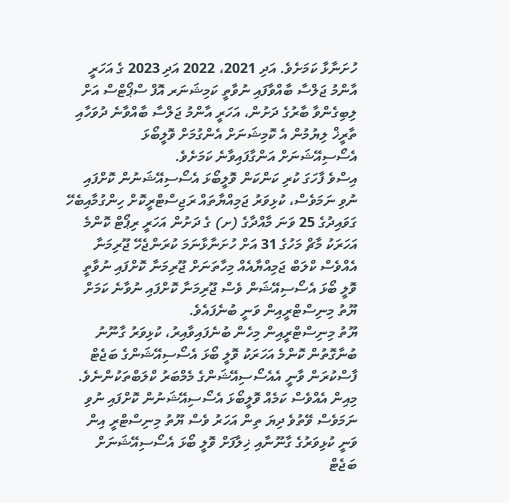ހުށަނާޅާ ކަމަށެވެ. އަދި 2021، 2022 އަދި 2023 ގެ އަހަރީ އާންމު ޖަލްސާ ބާއްވާފައި ނުވާތީ ކަމިޝަނަރ އޮފް ސްޕޯޓްސް އަށް ލިބިގެންވާ ބާރުގެ ދަށުން، އަހަރީ އާންމު ޖަލްސާ ބާއްވާނެ ދުވަހާއި ތާރީޚް ލިޔުމުން އެ ކޮމިޝަނަށް އެންގުމަށް ވޮލީބޯޅަ އެސޯސިއޭޝަނަށް އަންގާފައިވާނެ ކަމަށެވެ.
އިސްވެ ފާހަގަ ކުރި ކަންކަން ވޮލީބޯޅަ އެސޯސިއޭޝަނުން ކޮށްފައި ނުވި ނަމަވެސް، ކުޅިވަރު ޖަމިއްޔާތައް ރަޖިސްޓްރީކޮށް ހިންގުމާއިބެހޭ ގަވައިދުގެ 25 ވަނަ މާއްދާގެ (ށ) ގެ ދަށުން އަހަރީ ރިޕޯޓް ކޮންމެ އަހަރަކު މާޗް މަހުގެ 31 އަށް ހުށަނާޅާނަމަ ކުރަންޖެހޭ ޖޫރިމަނާ އެއްވެސް ކްލަބް ޖަމިއްޔާއެއް މިހާތަނަށް ޖޫރިމަނާ ކޮށްފައި ނުވާތީ ވޮލީ ބޯޅަ އެސޯސިއޭޝަން ވެސް ޖޫރިމަނާ ކޮށްފައި ނުވާނެ ކަމަށް ޔޫތު މިނިސްޓްރީއިން ވަނީ ބުނެފައެވެ.
ޔޫތު މިނިސްޓްރީއިން މިހެން ބުނެފައިވާއިރު، ކުޅިވަރު ގާނޫނު ބުނާގޮތުން ކޮންމެ އަހަރަކު ވޮލީ ބޯޅަ އެސޯސިއޭޝަންގެ ބަޖެޓް ފާސްކުރަން ވާނީ އެއެސޯސިއޭޝަންގެ މެމްބަރު ކްލަބްތަކުންނެވެ. މިއިން އެއްވެސް ކަމެއް ވޮލީބޯޅަ އެސޯސިއޭޝަނުން ކޮށްފައި ނުވި ނަމަވެސް ވޭތުވެ ދިޔަ ތިން އަހަރު ވެސް ޔޫތު މިނިސްޓްރީ އިން ވަނީ ކުޅިވަރުގެ ގާނޫނާއި ޚިލާފަށް ވޮލީ ބޯޅަ އެސޯސިއޭޝަނަށް ބަޖެޓް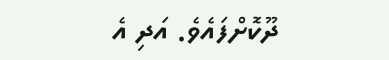ދޫކޮށްފައެވެ. އަދި އެ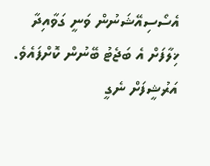އެސޯސިއޭޝަނުން ވަނީ ގަވާއިދާ ޚިލާފަށް އެ ބަޖެޓު ބޭނުން ކޮށްފައެވެ.
އަރުޝީފަށް ނެގީ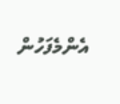އެންމެފަހުން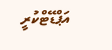އަޕްޑޭޓްކުރީ